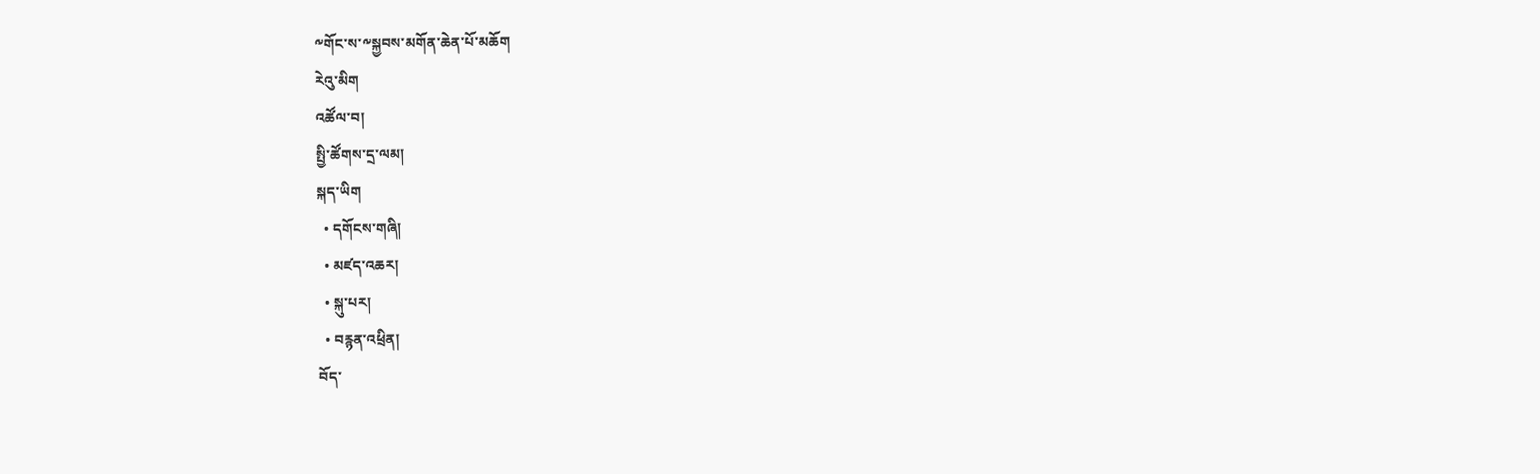༸གོང་ས་༸སྐྱབས་མགོན་ཆེན་པོ་མཆོག
རེའུ་མིག
འཚོལ་བ།
སྤྱི་ཚོགས་དྲ་ལམ།
སྐད་ཡིག
  • དགོངས་གཞི།
  • མཛད་འཆར།
  • སྐུ་པར།
  • བརྙན་འཕྲིན།
བོད་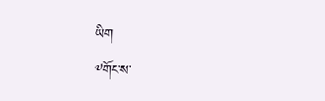ཡིག
༸གོང་ས་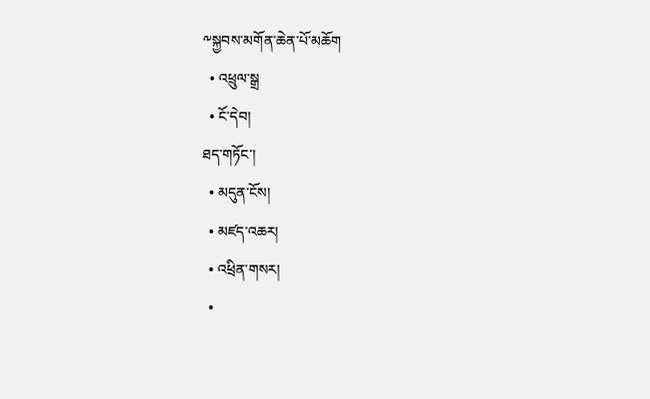༸སྐྱབས་མགོན་ཆེན་པོ་མཆོག
  • འཕྲུལ་སྒྲ
  • ངོ་དེབ།
ཐད་གཏོང་།
  • མདུན་ངོས།
  • མཛད་འཆར།
  • འཕྲིན་གསར།
  •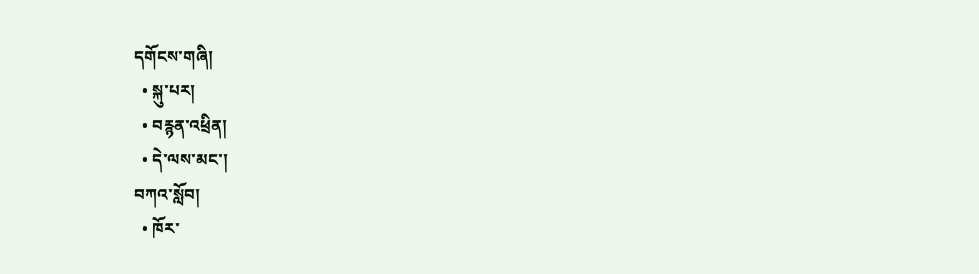དགོངས་གཞི།
  • སྐུ་པར།
  • བརྙན་འཕྲིན།
  • དེ་ལས་མང་།
བཀའ་སློབ།
  • ཁོར་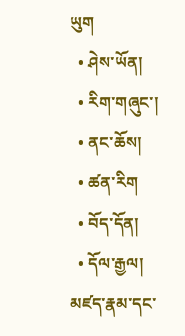ཡུག
  • ཤེས་ཡོན།
  • རིག་གཞུང་།
  • ནང་ཆོས།
  • ཚན་རིག
  • བོད་དོན།
  • དོལ་རྒྱལ།
མཛད་རྣམ་དང་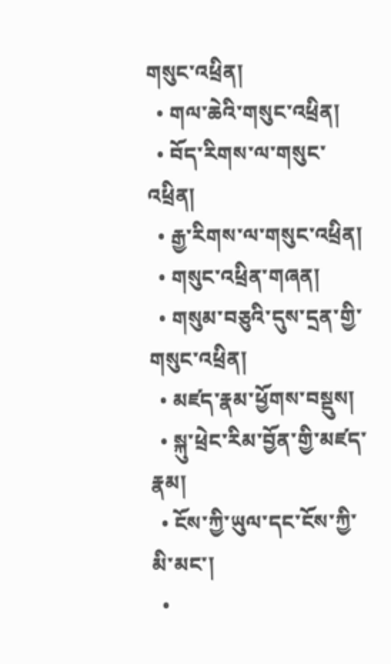གསུང་འཕྲིན།
  • གལ་ཆེའི་གསུང་འཕྲིན།
  • བོད་རིགས་ལ་གསུང་འཕྲིན།
  • རྒྱ་རིགས་ལ་གསུང་འཕྲིན།
  • གསུང་འཕྲིན་གཞན།
  • གསུམ་བཅུའི་དུས་དྲན་གྱི་གསུང་འཕྲིན།
  • མཛད་རྣམ་ཕྱོགས་བསྡུས།
  • སྐུ་ཕྲེང་རིམ་བྱོན་གྱི་མཛད་རྣམ།
  • ངོས་ཀྱི་ཡུལ་དང་ངོས་ཀྱི་མི་མང་།
  •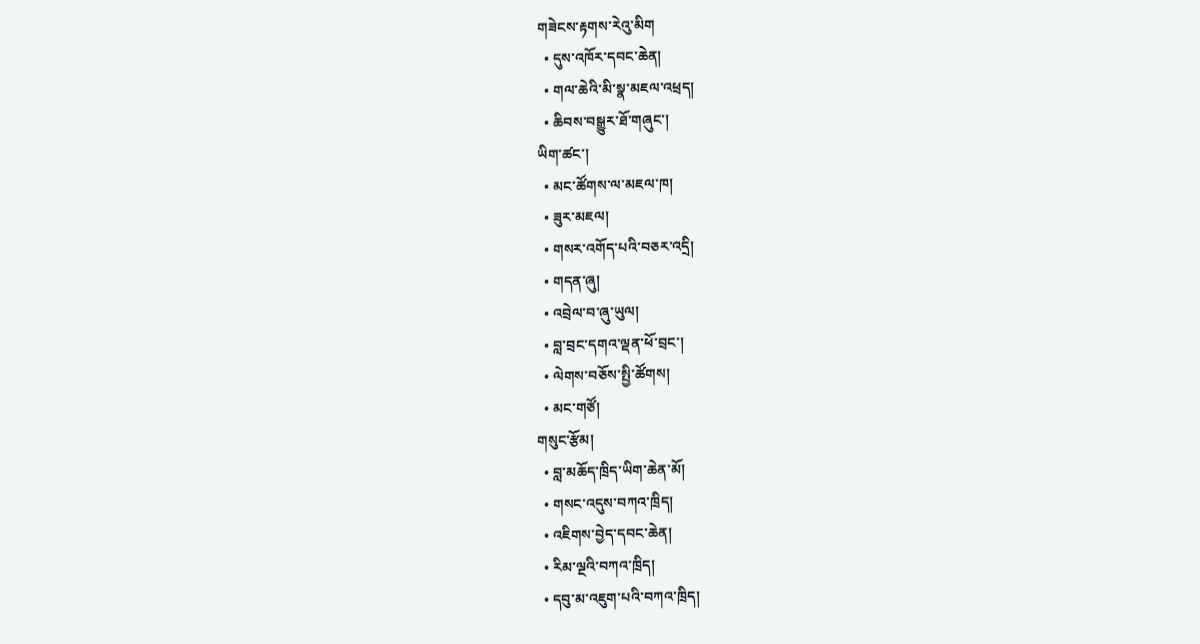གཟེངས་རྟགས་རེའུ་མིག
  • དུས་འཁོར་དབང་ཆེན།
  • གལ་ཆེའི་མི་སྣ་མཇལ་འཕྲད།
  • ཆིབས་བསྒྱུར་ཐོ་གཞུང་།
ཡིག་ཚང་།
  • མང་ཚོགས་ལ་མཇལ་ཁ།
  • ཟུར་མཇལ།
  • གསར་འགོད་པའི་བཅར་འདྲི།
  • གདན་ཞུ།
  • འབྲེལ་བ་ཞུ་ཡུལ།
  • བླ་བྲང་དགའ་ལྡན་ཕོ་བྲང་།
  • ལེགས་བཅོས་སྤྱི་ཚོགས།
  • མང་གཙོ།
གསུང་རྩོམ།
  • བླ་མཆོད་ཁྲིད་ཡིག་ཆེན་མོ།
  • གསང་འདུས་བཀའ་ཁྲིད།
  • འཇིགས་བྱེད་དབང་ཆེན།
  • རིམ་ལྔའི་བཀའ་ཁྲིད།
  • དབུ་མ་འཇུག་པའི་བཀའ་ཁྲིད།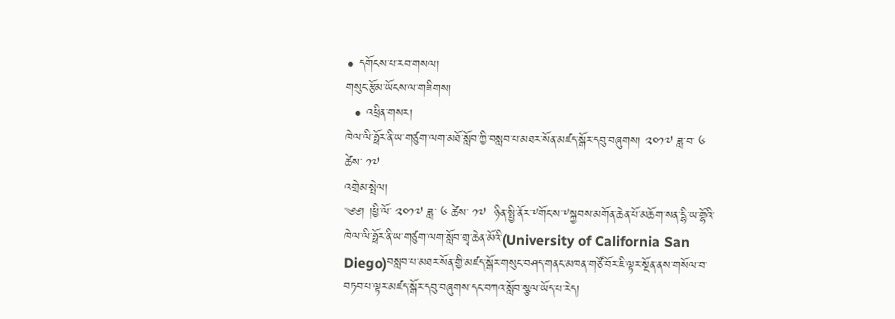• དགོངས་པ་རབ་གསལ།
གསུང་རྩོམ་ཡོངས་ལ་གཟིགས།
  • འཕྲིན་གསར།
ཁེལ་ལི་ཧྥོར་ནི་ཡ་གཙུག་ལག་མཐོ་སློབ་ཀྱི་བསླབ་པ་མཐར་སོན་མཛད་སྒོར་དབུ་བཞུགས། ༢༠༡༧ ཟླ་བ་ ༦ ཚེས་ ༡༧
འགྲེམ་སྤེལ།
༄༅། །ཕྱི་ལོ་ ༢༠༡༧ ཟླ་ ༦ ཚེས་ ༡༧  ཉིན་སྤྱི་ནོར་༸གོང་ས་༸སྐྱབས་མགོན་ཆེན་པོ་མཆོག་སན་དྷི་ཡ་གྷོའི་ཁེལ་ལི་ཧྥོར་ནི་ཡ་གཙུག་ལག་སློབ་གྲྭ་ཆེན་མོའི་(University of California San Diego)བསླབ་པ་མཐར་སོན་གྱི་མཛད་སྒོར་གསུང་བཤད་གནང་མཁན་གཙོ་བོར་ཇི་ལྟར་སྔོན་ནས་གསོལ་བ་བཏབ་པ་ལྟར་མཛད་སྒོར་དབུ་བཞུགས་དང་བཀའ་སློབ་སྩལ་ཡོད་པ་རེད།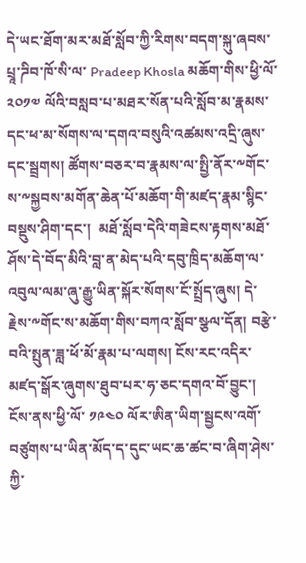དེ་ཡང་ཐོག་མར་མཐོ་སློབ་ཀྱི་རིགས་བདག་སྐུ་ཞབས་པྲཱ་ཌིབ་ཁོ་སི་ལ་ Pradeep Khosla མཆོག་གིས་ཕྱི་ལོ་ ༢༠༡༧ ལོའི་བསླབ་པ་མཐར་སོན་པའི་སློབ་མ་རྣམས་དང་ཕ་མ་སོགས་ལ་དགའ་བསུའི་འཚམས་འདྲི་ཞུས་དང་སྦྲགས། ཚོགས་བཅར་བ་རྣམས་ལ་སྤྱི་ནོར་༸གོང་ས་༸སྐྱབས་མགོན་ཆེན་པོ་མཆོག་གི་མཛད་རྣམ་སྙིང་བསྡུས་ཤིག་དང་།  མཐོ་སློབ་དེའི་གཟེངས་རྟགས་མཐོ་ཤོས་དེ་བོད་མིའི་བླ་ན་མེད་པའི་དབུ་ཁྲིད་མཆོག་ལ་འབུལ་ལམ་ཞུ་རྒྱུ་ཡིན་སྐོར་སོགས་ངོ་སྤྲོད་ཞུས། དེ་རྗེས་༸གོང་ས་མཆོག་གིས་བཀའ་སློབ་སྩལ་དོན། བརྩེ་བའི་སྤུན་ཟླ་ཕོ་མོ་རྣམ་པ་ལགས། ངོས་རང་འདིར་མཛད་སྒོར་ཞུགས་ཐུབ་པར་ཧ་ཅང་དགའ་བོ་བྱུང་། ངོས་ནས་ཕྱི་ལོ་ ༡༩༤༠ ལོར་ཨིན་ཡིག་སྦྱངས་འགོ་བཙུགས་པ་ཡིན་མོད་ད་དུང་ཡང་ཆ་ཚང་བ་ཞིག་ཤེས་ཀྱི་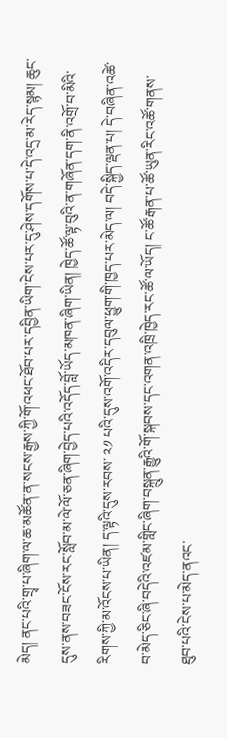མེད། ནང་པའི་གྲྭ་པ་ཞིག་ལ་ཆ་མཚོན་ན་སངས་རྒྱས་ཀྱི་གོ་འཕང་ཐོབ་པར་དབྱིན་ཡིག་ངེས་པར་དུ་ཤེས་དགོས་པ་དེ་འདྲ་མ་རེད་སྙམ། ཆུང་དུས་ནས་བཟང་ངོས་རང་སློབ་མ་ལེ་ལོ་ཅན་ཞིག་བྱེད་པའི་འདོད་བློ་ཡོད་མཁན་ཞིག་ཡིན། ཁྱེད་ཚོ་ལྟ་བུའི་ན་གཞོན་དག་ནི་འགྲོ་བ་མིའི་རིགས་ཀྱི་མ་འོངས་པ་ཡིན། ད་ལྟའི་དུས་རབས་ ༢༡ པའི་དུས་འགོ་འདིར་དབུལ་ཕྱུག་གི་ཁྱད་པར་མེད་ལ། བདེ་སྐྱིད་ལྡན་པ། དེ་བཞིན་འཚེ་བ་མེད་ཅིང་ཞི་བདེའི་འཛམ་གླིང་ཞིག་བསྐྲུན་རྒྱུའི་གོ་སྐབས་དང་འགན་འཁྲི་ཁྱེད་རང་ཚོ་ལ་ཡོད། ང་ཚོ་རྒན་པ་ཚོ་ཡུན་རིང་འཚོ་གནས་ཐུབ་པའི་ངེས་པ་མེད་ནའང་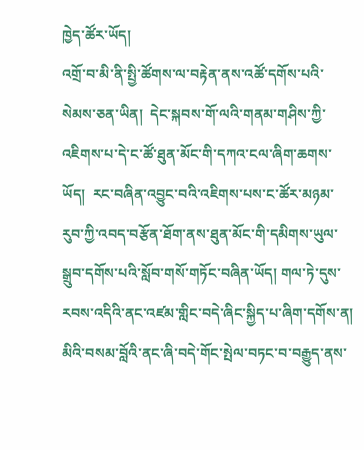ཁྱེད་ཚོར་ཡོད།
འགྲོ་བ་མི་ནི་སྤྱི་ཚོགས་ལ་བརྟེན་ནས་འཚོ་དགོས་པའི་སེམས་ཅན་ཡིན།  དེང་སྐབས་གོ་ལའི་གནམ་གཤིས་ཀྱི་འཇིགས་པ་དེ་ང་ཚོ་ཐུན་མོང་གི་དཀའ་ངལ་ཞིག་ཆགས་ཡོད།  རང་བཞིན་འབྱུང་བའི་འཇིགས་པས་ང་ཚོར་མཉམ་རུབ་ཀྱི་འབད་བརྩོན་ཐོག་ནས་ཐུན་མོང་གི་དམིགས་ཡུལ་སྒྲུབ་དགོས་པའི་སློབ་གསོ་གཏོང་བཞིན་ཡོད། གལ་ཏེ་དུས་རབས་འདིའི་ནང་འཛམ་གླིང་བདེ་ཞིང་སྐྱིད་པ་ཞིག་དགོས་ན། མིའི་བསམ་བློའི་ནང་ཞི་བདེ་གོང་སྤེལ་བཏང་བ་བརྒྱུད་ནས་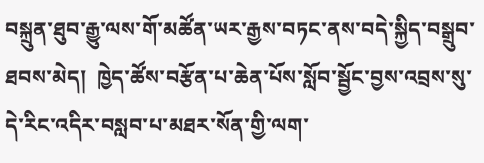བསྐྲུན་ཐུབ་རྒྱུ་ལས་གོ་མཚོན་ཡར་རྒྱས་བཏང་ནས་བདེ་སྐྱིད་བསྒྲུབ་ཐབས་མེད།  ཁྱེད་ཚོས་བརྩོན་པ་ཆེན་པོས་སློབ་སྦྱོང་བྱས་འབྲས་སུ་དེ་རིང་འདིར་བསླབ་པ་མཐར་སོན་གྱི་ལག་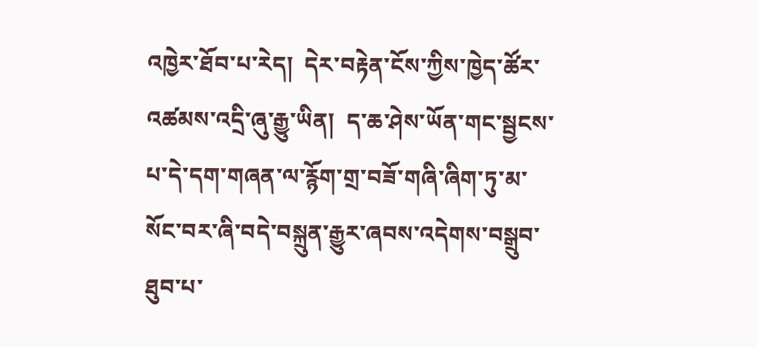འཁྱེར་ཐོབ་པ་རེད།  དེར་བརྟེན་ངོས་ཀྱིས་ཁྱེད་ཚོར་འཚམས་འདྲི་ཞུ་རྒྱུ་ཡིན།  ད་ཆ་ཤེས་ཡོན་གང་སྦྱངས་པ་དེ་དག་གཞན་ལ་རྙོག་གྲ་བཟོ་གཞི་ཞིག་ཏུ་མ་སོང་བར་ཞི་བདེ་བསྐྲུན་རྒྱུར་ཞབས་འདེགས་བསྒྲུབ་ཐུབ་པ་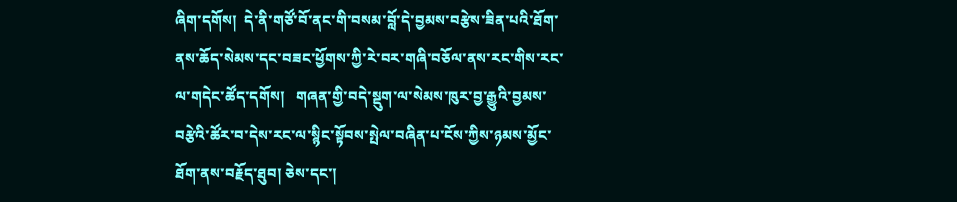ཞིག་དགོས།  དེ་ནི་གཙོ་བོ་ནང་གི་བསམ་བློ་དེ་བྱམས་བརྩེས་ཟིན་པའི་ཐོག་ནས་ཆོད་སེམས་དང་བཟང་ཕྱོགས་ཀྱི་རེ་བར་གཞི་བཅོལ་ནས་རང་གིས་རང་ལ་གདེང་ཚོད་དགོས།   གཞན་གྱི་བདེ་སྡུག་ལ་སེམས་ཁུར་བྱ་རྒྱུའི་བྱམས་བརྩེའི་ཚོར་བ་དེས་རང་ལ་སྙིང་སྟོབས་སྤེལ་བཞིན་པ་ངོས་ཀྱིས་ཉམས་མྱོང་ཐོག་ནས་བརྗོད་ཐུབ། ཅེས་དང་།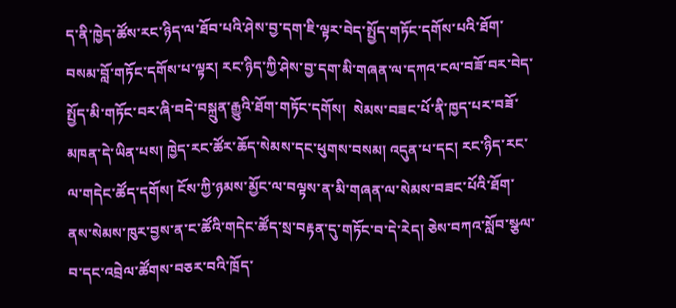ད་ནི་ཁྱེད་ཚོས་རང་ཉིད་ལ་ཐོབ་པའི་ཤེས་བྱ་དག་ཇི་ལྟར་བེད་སྤྱོད་གཏོང་དགོས་པའི་ཐོག་བསམ་བློ་གཏོང་དགོས་པ་ལྟར། རང་ཉིད་ཀྱི་ཤེས་བྱ་དག་མི་གཞན་ལ་དཀའ་ངལ་བཟོ་བར་བེད་སྤྱོད་མི་གཏོང་བར་ཞི་བདེ་བསྐྲུན་རྒྱུའི་ཐོག་གཏོང་དགོས།  སེམས་བཟང་པོ་ནི་ཁྱད་པར་བཟོ་མཁན་དེ་ཡིན་པས། ཁྱེད་རང་ཚོར་ཆོད་སེམས་དང་ཕུགས་བསམ། འདུན་པ་དང། རང་ཉིད་རང་ལ་གདེང་ཚོད་དགོས། ངོས་ཀྱི་ཉམས་མྱོང་ལ་བལྟས་ན་མི་གཞན་ལ་སེམས་བཟང་པོའི་ཐོག་ནས་སེམས་ཁུར་བྱས་ན་ང་ཚོའི་གདེང་ཚོད་སྲ་བརྟན་དུ་གཏོང་བ་དེ་རེད། ཅེས་བཀའ་སློབ་སྩལ་བ་དང་འབྲེལ་ཚོགས་བཅར་བའི་ཁྲོད་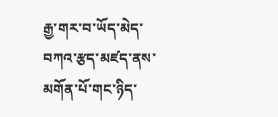རྒྱ་གར་བ་ཡོད་མེད་བཀའ་རྩད་མཛད་ནས་མགོན་པོ་གང་ཉིད་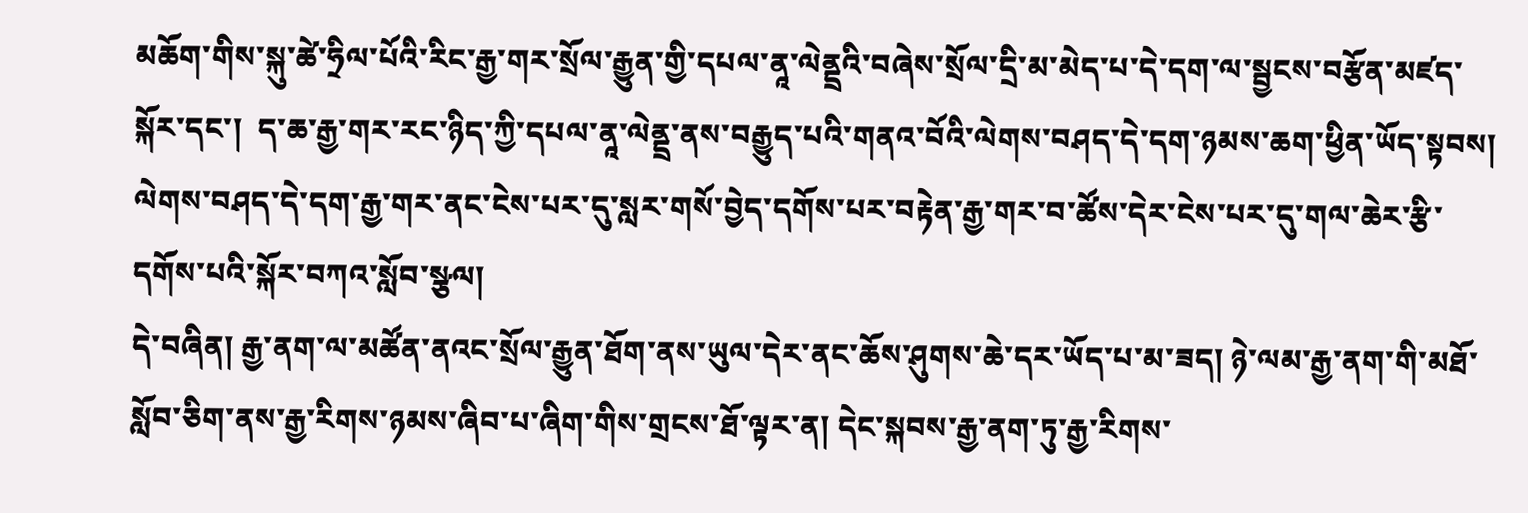མཆོག་གིས་སྐུ་ཚེ་ཧྲིལ་པོའི་རིང་རྒྱ་གར་སྲོལ་རྒྱུན་གྱི་དཔལ་ནཱ་ལེནྡྲའི་བཞེས་སྲོལ་དྲི་མ་མེད་པ་དེ་དག་ལ་སྦྱངས་བརྩོན་མཛད་སྐོར་དང་།  ད་ཆ་རྒྱ་གར་རང་ཉིད་ཀྱི་དཔལ་ནཱ་ལེནྡྲ་ནས་བརྒྱུད་པའི་གནའ་བོའི་ལེགས་བཤད་དེ་དག་ཉམས་ཆག་ཕྱིན་ཡོད་སྟབས། ལེགས་བཤད་དེ་དག་རྒྱ་གར་ནང་ངེས་པར་དུ་སླར་གསོ་བྱེད་དགོས་པར་བརྟེན་རྒྱ་གར་བ་ཚོས་དེར་ངེས་པར་དུ་གལ་ཆེར་རྩི་དགོས་པའི་སྐོར་བཀའ་སློབ་སྩལ།
དེ་བཞིན། རྒྱ་ནག་ལ་མཚོན་ནའང་སྲོལ་རྒྱུན་ཐོག་ནས་ཡུལ་དེར་ནང་ཆོས་ཤུགས་ཆེ་དར་ཡོད་པ་མ་ཟད། ཉེ་ལམ་རྒྱ་ནག་གི་མཐོ་སློབ་ཅིག་ནས་རྒྱ་རིགས་ཉམས་ཞིབ་པ་ཞིག་གིས་གྲངས་ཐོ་ལྟར་ན། དེང་སྐབས་རྒྱ་ནག་ཏུ་རྒྱ་རིགས་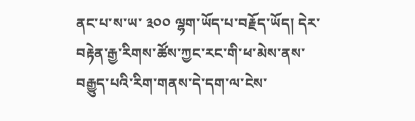ནང་པ་ས་ཡ་ ༣༠༠ ལྷག་ཡོད་པ་བརྗོད་ཡོད། དེར་བརྟེན་རྒྱ་རིགས་ཚོས་ཀྱང་རང་གི་ཕ་མེས་ནས་བརྒྱུད་པའི་རིག་གནས་དེ་དག་ལ་ངེས་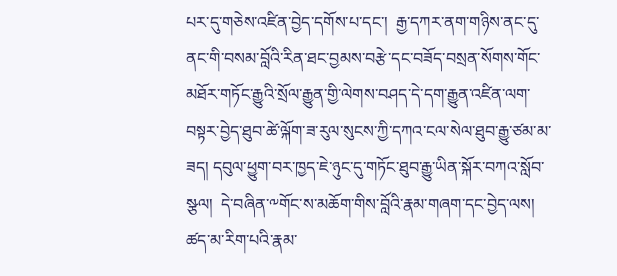པར་དུ་གཅེས་འཛིན་བྱེད་དགོས་པ་དང་།  རྒྱ་དཀར་ནག་གཉིས་ནང་དུ་ནང་གི་བསམ་བློའི་རིན་ཐང་བྱམས་བརྩེ་དང་བཟོད་བསྲན་སོགས་གོང་མཐོར་གཏོང་རྒྱུའི་སྲོལ་རྒྱུན་གྱི་ལེགས་བཤད་དེ་དག་རྒྱུན་འཛིན་ལག་བསྟར་བྱེད་ཐུབ་ཚེ་ལྐོག་ཟ་རུལ་སུངས་ཀྱི་དཀའ་ངལ་སེལ་ཐུབ་རྒྱུ་ཙམ་མ་ཟད། དབུལ་ཕྱུག་བར་ཁྱད་ཇེ་ཉུང་དུ་གཏོང་ཐུབ་རྒྱུ་ཡིན་སྐོར་བཀའ་སློབ་སྩལ།  དེ་བཞིན་༸གོང་ས་མཆོག་གིས་བློའི་རྣམ་གཞག་དང་བྱེད་ལས། ཚད་མ་རིག་པའི་རྣམ་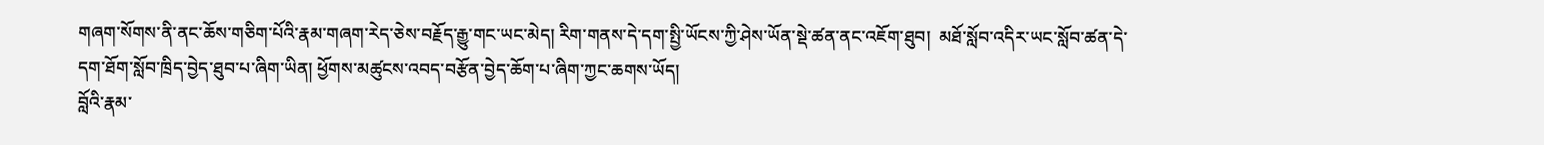གཞག་སོགས་ནི་ནང་ཆོས་གཅིག་པོའི་རྣམ་གཞག་རེད་ཅེས་བརྗོད་རྒྱུ་གང་ཡང་མེད། རིག་གནས་དེ་དག་སྤྱི་ཡོངས་ཀྱི་ཤེས་ཡོན་སྡེ་ཚན་ནང་འཇོག་ཐུབ།  མཐོ་སློབ་འདིར་ཡང་སློབ་ཚན་དེ་དག་ཐོག་སློབ་ཁྲིད་བྱེད་ཐུབ་པ་ཞིག་ཡིན། ཕྱོགས་མཚུངས་འབད་བརྩོན་བྱེད་ཆོག་པ་ཞིག་ཀྱང་ཆགས་ཡོད།
བློའི་རྣམ་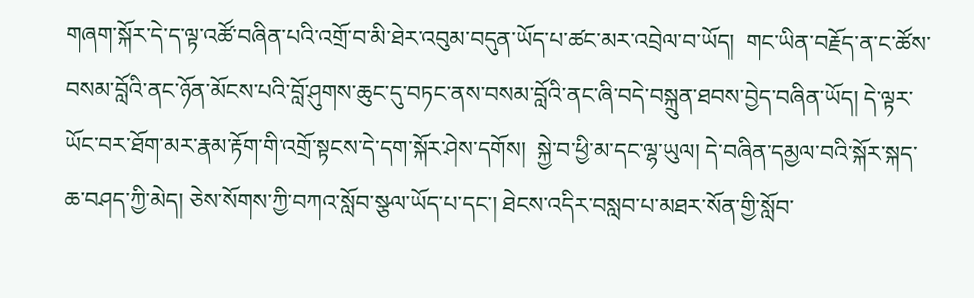གཞག་སྐོར་དེ་ད་ལྟ་འཚོ་བཞིན་པའི་འགྲོ་བ་མི་ཐེར་འབུམ་བདུན་ཡོད་པ་ཚང་མར་འབྲེལ་བ་ཡོད།  གང་ཡིན་བརྗོད་ན་ང་ཚོས་བསམ་བློའི་ནང་ཉོན་མོངས་པའི་བློ་ཤུགས་ཆུང་དུ་བཏང་ནས་བསམ་བློའི་ནང་ཞི་བདེ་བསྐྲུན་ཐབས་བྱེད་བཞིན་ཡོད། དེ་ལྟར་ཡོང་བར་ཐོག་མར་རྣམ་རྟོག་གི་འགྲོ་སྟངས་དེ་དག་སྐོར་ཤེས་དགོས།  སྐྱེ་བ་ཕྱི་མ་དང་ལྷ་ཡུལ། དེ་བཞིན་དམྱལ་བའི་སྐོར་སྐད་ཆ་བཤད་ཀྱི་མེད། ཅེས་སོགས་ཀྱི་བཀའ་སློབ་སྩལ་ཡོད་པ་དང་། ཐེངས་འདིར་བསླབ་པ་མཐར་སོན་གྱི་སློབ་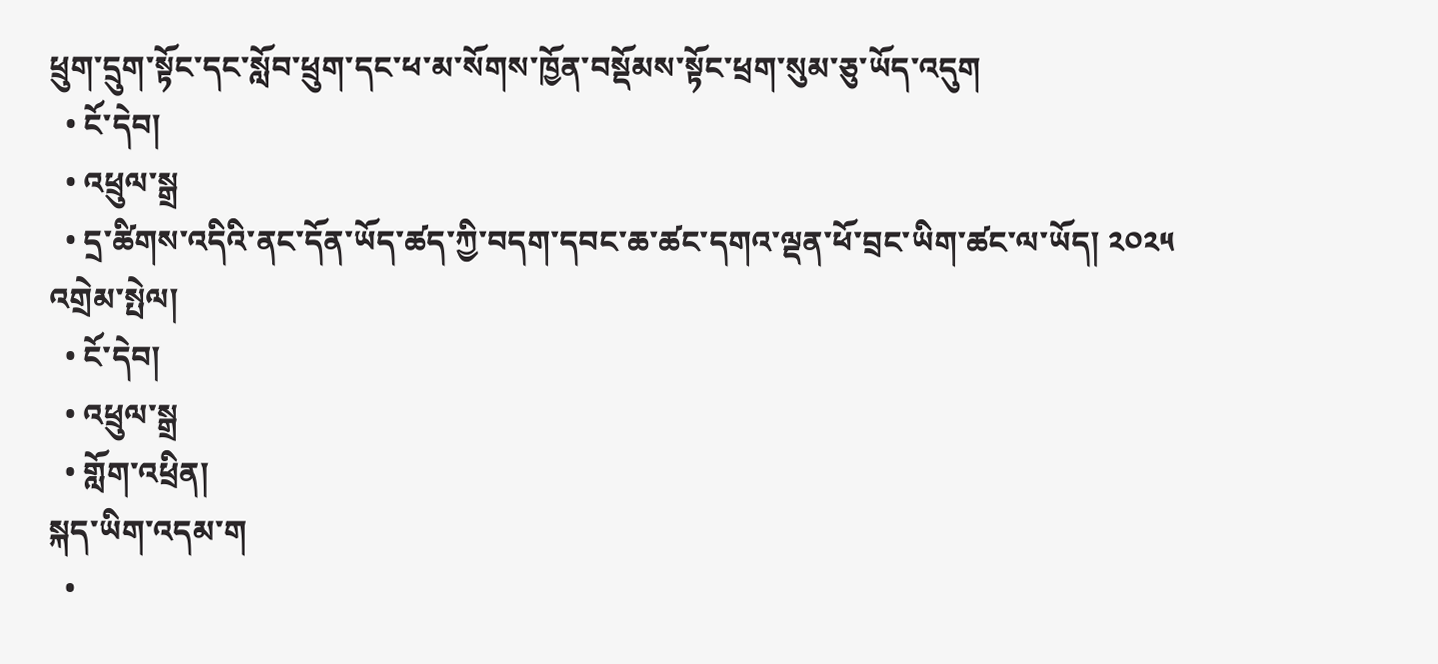ཕྲུག་དྲུག་སྟོང་དང་སློབ་ཕྲུག་དང་ཕ་མ་སོགས་ཁྱོན་བསྡོམས་སྟོང་ཕྲག་སུམ་ཅུ་ཡོད་འདུག
  • ངོ་དེབ།
  • འཕྲུལ་སྒྲ
  • དྲ་ཚིགས་འདིའི་ནང་དོན་ཡོད་ཚད་ཀྱི་བདག་དབང་ཆ་ཚང་དགའ་ལྡན་ཕོ་བྲང་ཡིག་ཚང་ལ་ཡོད། ༢༠༢༥
འགྲེམ་སྤེལ།
  • ངོ་དེབ།
  • འཕྲུལ་སྒྲ
  • གློག་འཕྲིན།
སྐད་ཡིག་འདམ་ག
  •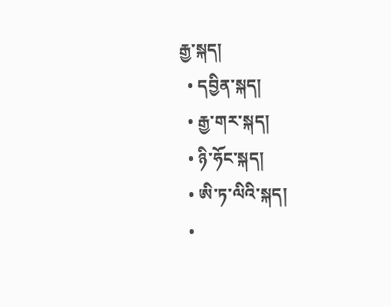རྒྱ་སྐད།
  • དབྱིན་སྐད།
  • རྒྱ་གར་སྐད།
  • ཉི་ཧོང་སྐད།
  • ཨི་ཏ་ལིའི་སྐད།
  •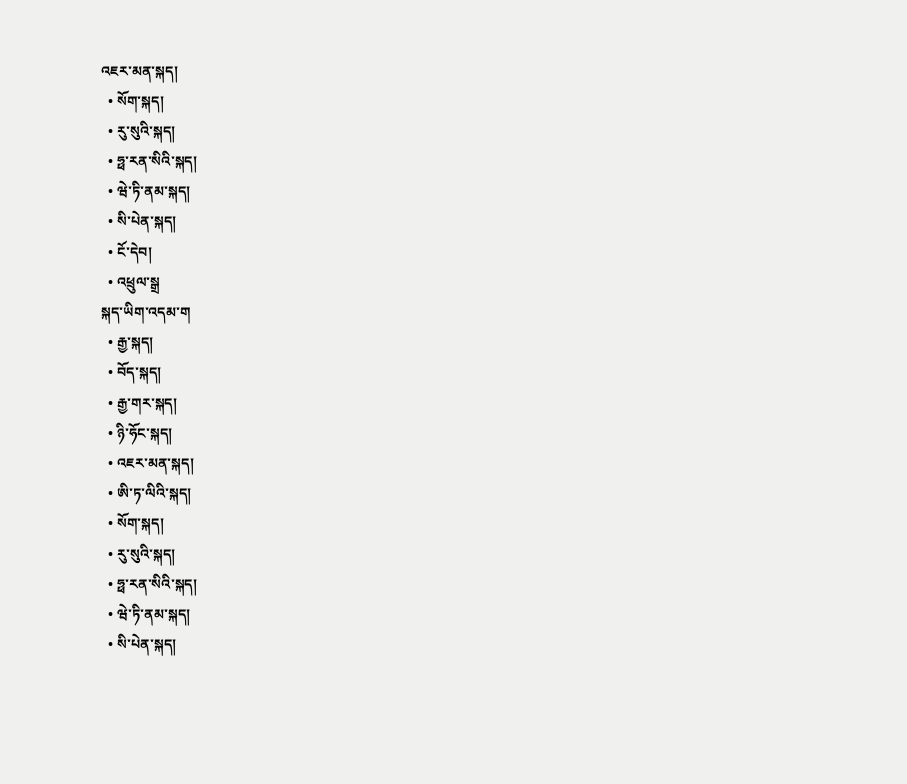འཇར་མན་སྐད།
  • སོག་སྐད།
  • རུ་སུའི་སྐད།
  • ཧྥ་རན་སིའི་སྐད།
  • ཝེ་ཏི་ནམ་སྐད།
  • སི་པེན་སྐད།
  • ངོ་དེབ།
  • འཕྲུལ་སྒྲ
སྐད་ཡིག་འདམ་ག
  • རྒྱ་སྐད།
  • བོད་སྐད།
  • རྒྱ་གར་སྐད།
  • ཉི་ཧོང་སྐད།
  • འཇར་མན་སྐད།
  • ཨི་ཏ་ལིའི་སྐད།
  • སོག་སྐད།
  • རུ་སུའི་སྐད།
  • ཧྥ་རན་སིའི་སྐད།
  • ཝེ་ཏི་ནམ་སྐད།
  • སི་པེན་སྐད།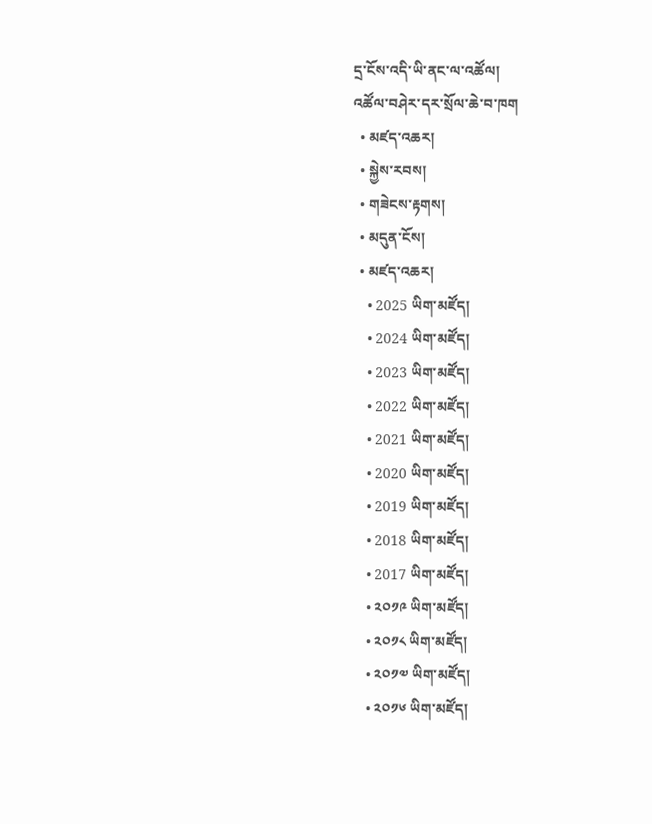དྲ་ངོས་འདི་ཡི་ནང་ལ་འཚོལ།
འཚོལ་བཤེར་དར་སྲོལ་ཆེ་བ་ཁག
  • མཛད་འཆར།
  • སྐྱེས་རབས།
  • གཟེངས་རྟགས།
  • མདུན་ངོས།
  • མཛད་འཆར།
    • 2025 ཡིག་མཛོད།
    • 2024 ཡིག་མཛོད།
    • 2023 ཡིག་མཛོད།
    • 2022 ཡིག་མཛོད།
    • 2021 ཡིག་མཛོད།
    • 2020 ཡིག་མཛོད།
    • 2019 ཡིག་མཛོད།
    • 2018 ཡིག་མཛོད།
    • 2017 ཡིག་མཛོད།
    • ༢༠༡༩ ཡིག་མཛོད།
    • ༢༠༡༨ ཡིག་མཛོད།
    • ༢༠༡༧ ཡིག་མཛོད།
    • ༢༠༡༦ ཡིག་མཛོད།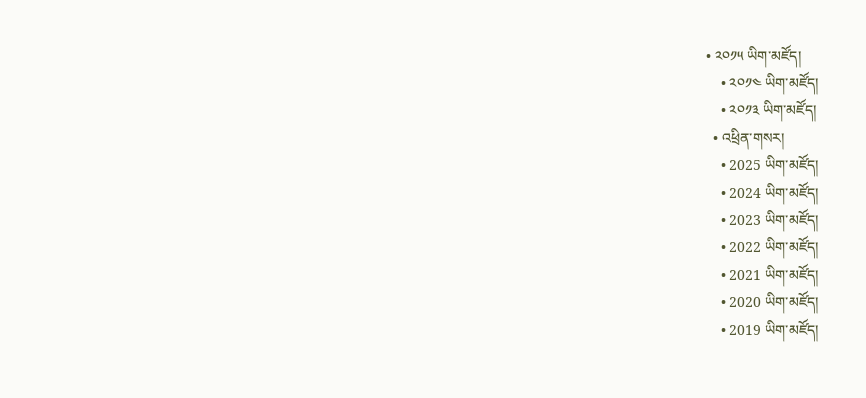• ༢༠༡༥ ཡིག་མཛོད།
    • ༢༠༡༤ ཡིག་མཛོད།
    • ༢༠༡༣ ཡིག་མཛོད།
  • འཕྲིན་གསར།
    • 2025 ཡིག་མཛོད།
    • 2024 ཡིག་མཛོད།
    • 2023 ཡིག་མཛོད།
    • 2022 ཡིག་མཛོད།
    • 2021 ཡིག་མཛོད།
    • 2020 ཡིག་མཛོད།
    • 2019 ཡིག་མཛོད།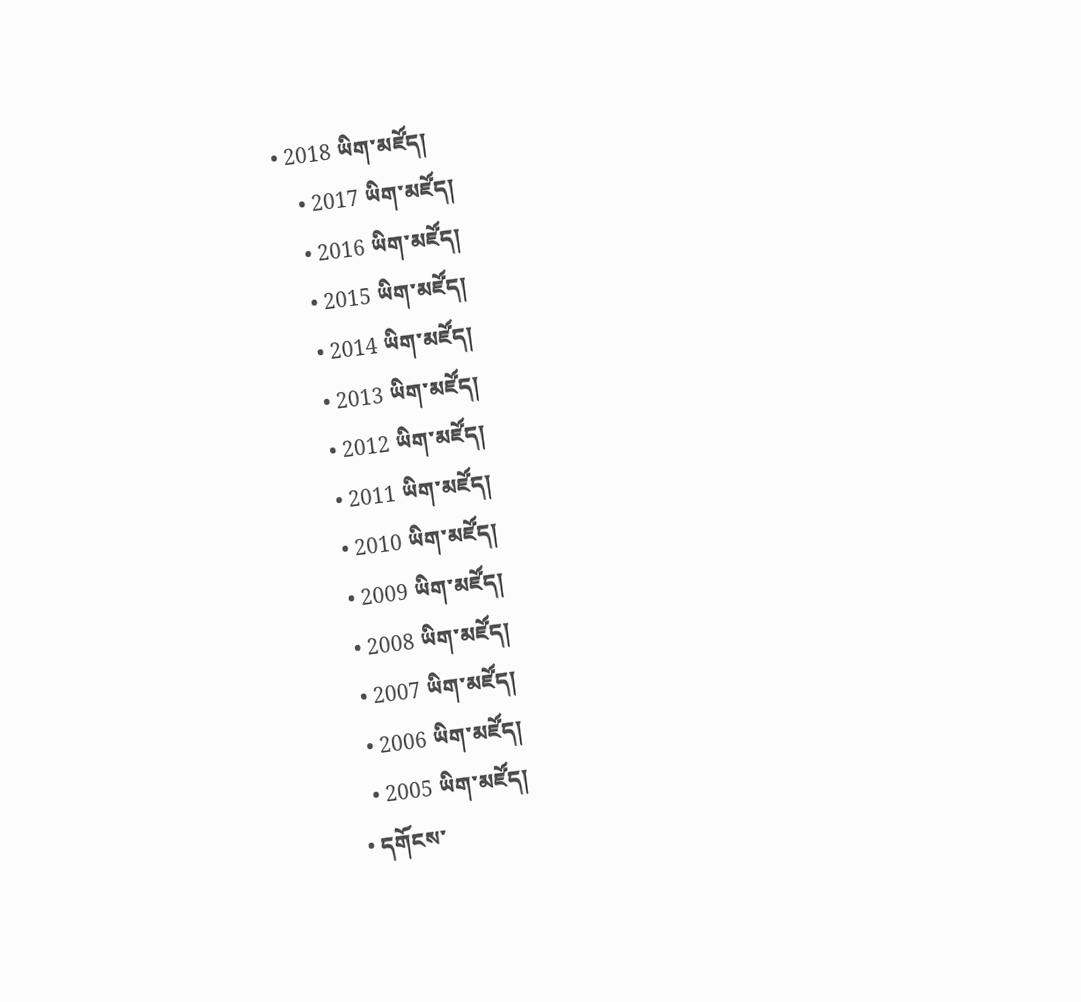• 2018 ཡིག་མཛོད།
    • 2017 ཡིག་མཛོད།
    • 2016 ཡིག་མཛོད།
    • 2015 ཡིག་མཛོད།
    • 2014 ཡིག་མཛོད།
    • 2013 ཡིག་མཛོད།
    • 2012 ཡིག་མཛོད།
    • 2011 ཡིག་མཛོད།
    • 2010 ཡིག་མཛོད།
    • 2009 ཡིག་མཛོད།
    • 2008 ཡིག་མཛོད།
    • 2007 ཡིག་མཛོད།
    • 2006 ཡིག་མཛོད།
    • 2005 ཡིག་མཛོད།
  • དགོངས་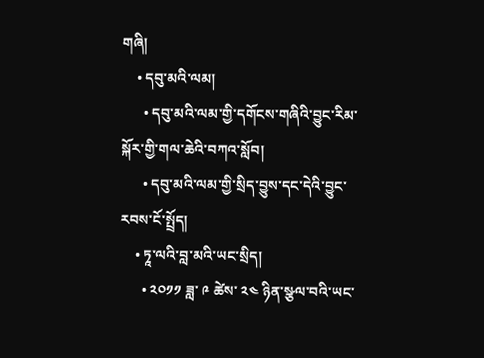གཞི།
    • དབུ་མའི་ལམ།
      • དབུ་མའི་ལམ་གྱི་དགོངས་གཞིའི་བྱུང་རིམ་སྐོར་གྱི་གལ་ཆེའི་བཀའ་སློབ།
      • དབུ་མའི་ལམ་གྱི་སྲིད་བྱུས་དང་དེའི་བྱུང་རབས་ངོ་སྤྲོད།
    • ཏཱ་ལའི་བླ་མའི་ཡང་སྲིད།
      • ༢༠༡༡ ཟླ་ ༩ ཚེས་ ༢༤ ཉིན་སྩལ་བའི་ཡང་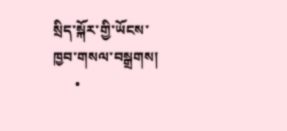སྲིད་སྐོར་གྱི་ཡོངས་ཁྱབ་གསལ་བསྒྲགས།
      •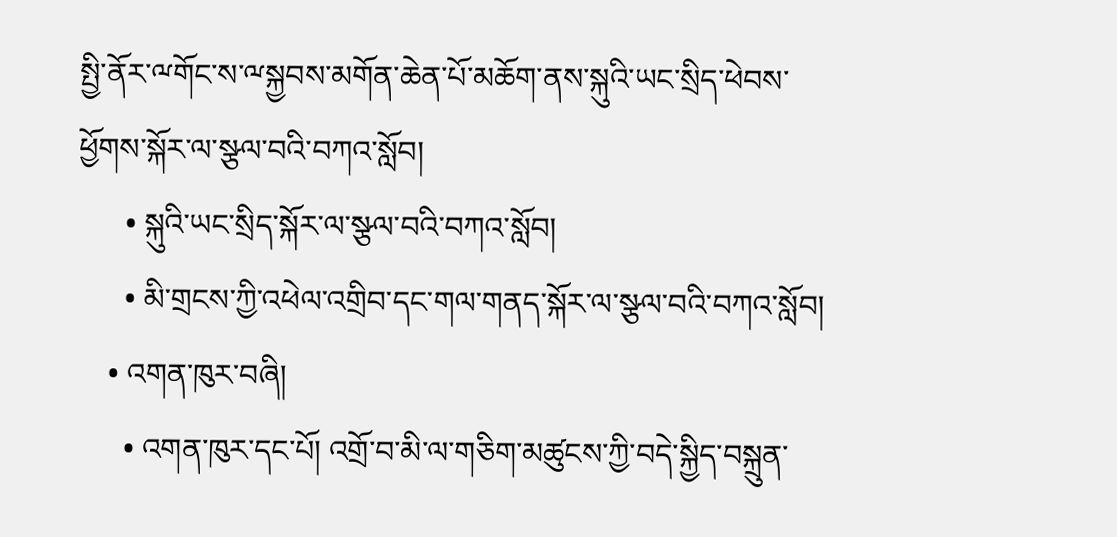སྤྱི་ནོར་ྋགོང་ས་ྋསྐྱབས་མགོན་ཆེན་པོ་མཆོག་ནས་སྐུའི་ཡང་སྲིད་ཕེབས་ཕྱོགས་སྐོར་ལ་སྩལ་བའི་བཀའ་སློབ།
      • སྐུའི་ཡང་སྲིད་སྐོར་ལ་སྩལ་བའི་བཀའ་སློབ།
      • མི་གྲངས་ཀྱི་འཕེལ་འགྲིབ་དང་གལ་གནད་སྐོར་ལ་སྩལ་བའི་བཀའ་སློབ།
    • འགན་ཁུར་བཞི།
      • འགན་ཁུར་དང་པོ། འགྲོ་བ་མི་ལ་གཅིག་མཚུངས་ཀྱི་བདེ་སྐྱིད་བསྐྲུན་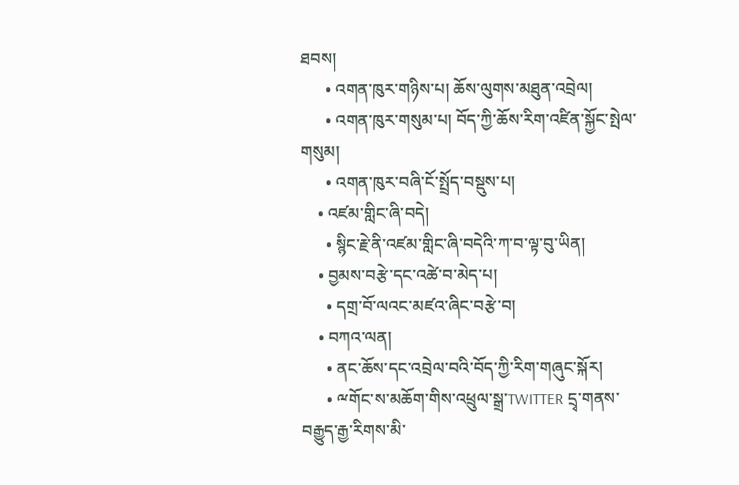ཐབས།
      • འགན་ཁུར་གཉིས་པ། ཆོས་ལུགས་མཐུན་འབྲེལ།
      • འགན་ཁུར་གསུམ་པ། བོད་ཀྱི་ཆོས་རིག་འཛིན་སྐྱོང་སྤེལ་གསུམ།
      • འགན་ཁུར་བཞི་ངོ་སྤྲོད་བསྡུས་པ།
    • འཛམ་གླིང་ཞི་བདེ།
      • སྙིང་རྗེ་ནི་འཛམ་གླིང་ཞི་བདེའི་ཀ་བ་ལྟ་བུ་ཡིན།
    • བྱམས་བརྩེ་དང་འཚེ་བ་མེད་པ།
      • དགྲ་བོ་ལའང་མཛའ་ཞིང་བརྩེ་བ།
    • བཀའ་ལན།
      • ནང་ཆོས་དང་འབྲེལ་བའི་བོད་ཀྱི་རིག་གཞུང་སྐོར།
      • ྋགོང་ས་མཆོག་གིས་འཕྲུལ་སྒྲ་TWITTER དྲྭ་གནས་བརྒྱུད་རྒྱ་རིགས་མི་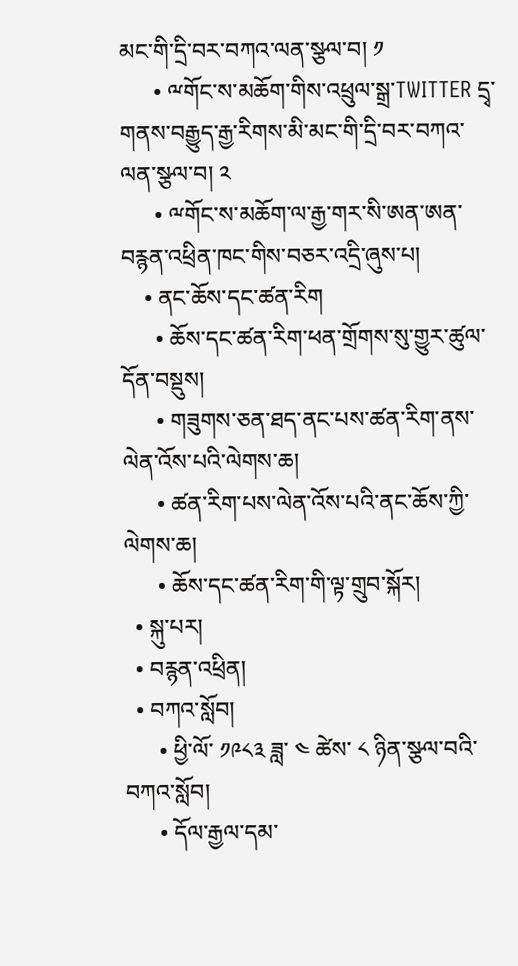མང་གི་དྲི་བར་བཀའ་ལན་སྩལ་བ། ༡
      • ྋགོང་ས་མཆོག་གིས་འཕྲུལ་སྒྲ་TWITTER དྲྭ་གནས་བརྒྱུད་རྒྱ་རིགས་མི་མང་གི་དྲི་བར་བཀའ་ལན་སྩལ་བ། ༢
      • ྋགོང་ས་མཆོག་ལ་རྒྱ་གར་སི་ཨན་ཨན་བརྙན་འཕྲིན་ཁང་གིས་བཅར་འདྲི་ཞུས་པ།
    • ནང་ཆོས་དང་ཚན་རིག
      • ཆོས་དང་ཚན་རིག་ཕན་གྲོགས་སུ་གྱུར་ཚུལ་དོན་བསྡུས།
      • གཟུགས་ཅན་ཐད་ནང་པས་ཚན་རིག་ནས་ལེན་འོས་པའི་ལེགས་ཆ།
      • ཚན་རིག་པས་ལེན་འོས་པའི་ནང་ཆོས་ཀྱི་ལེགས་ཆ།
      • ཆོས་དང་ཚན་རིག་གི་ལྟ་གྲུབ་སྐོར།
  • སྐུ་པར།
  • བརྙན་འཕྲིན།
  • བཀའ་སློབ།
      • ཕྱི་ལོ་ ༡༩༨༣ ཟླ་ ༤ ཚེས་ ༨ ཉིན་སྩལ་བའི་བཀའ་སློབ།
      • དོལ་རྒྱལ་དམ་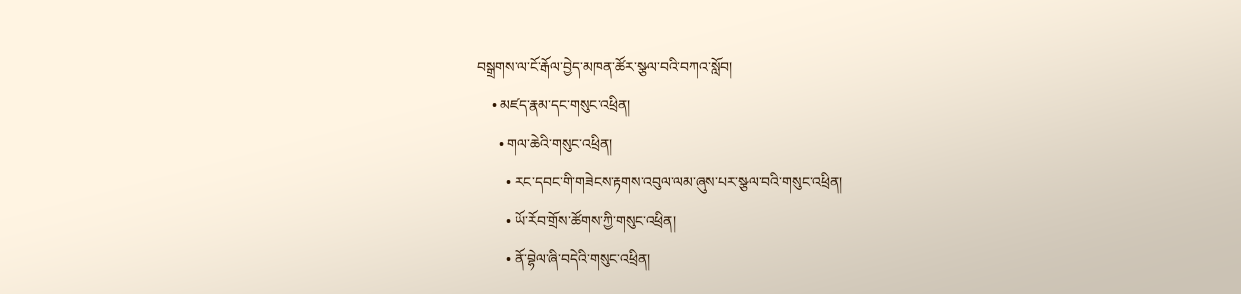བསྒྲགས་ལ་ངོ་རྒོལ་བྱེད་མཁན་ཚོར་སྩལ་བའི་བཀའ་སློབ།
    • མཛད་རྣམ་དང་གསུང་འཕྲིན།
      • གལ་ཆེའི་གསུང་འཕྲིན།
        • རང་དབང་གི་གཟེངས་རྟགས་འབུལ་ལམ་ཞུས་པར་སྩལ་བའི་གསུང་འཕྲིན།
        • ཡོ་རོབ་གྲོས་ཚོགས་ཀྱི་གསུང་འཕྲིན།
        • ནོ་བྷེལ་ཞི་བདེའི་གསུང་འཕྲིན།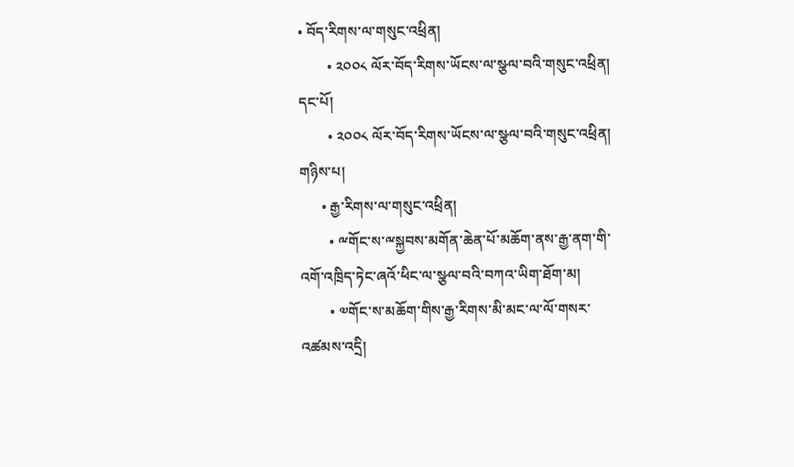• བོད་རིགས་ལ་གསུང་འཕྲིན།
        • ༢༠༠༨ ལོར་བོད་རིགས་ཡོངས་ལ་སྩལ་བའི་གསུང་འཕྲིན། དང་པོ།
        • ༢༠༠༨ ལོར་བོད་རིགས་ཡོངས་ལ་སྩལ་བའི་གསུང་འཕྲིན། གཉིས་པ།
      • རྒྱ་རིགས་ལ་གསུང་འཕྲིན།
        • ྋགོང་ས་ྋསྐྱབས་མགོན་ཆེན་པོ་མཆོག་ནས་རྒྱ་ནག་གི་འགོ་འཁྲིད་ཏེང་ཞའོ་ཕིང་ལ་སྩལ་བའི་བཀའ་ཡིག་ཐོག་མ།
        • ༧གོང་ས་མཆོག་གིས་རྒྱ་རིགས་མི་མང་ལ་ལོ་གསར་འཚམས་འདྲི།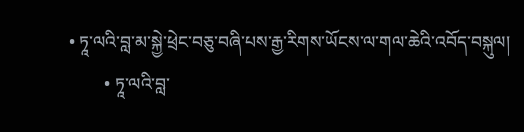• ཏཱ་ལའི་བླ་མ་སྐྱེ་ཕྲེང་བཅུ་བཞི་པས་རྒྱ་རིགས་ཡོངས་ལ་གལ་ཆེའི་འབོད་བསྐུལ།
        • ཏཱ་ལའི་བླ་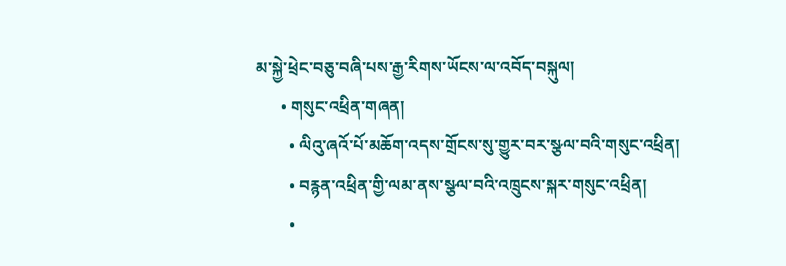མ་སྐྱེ་ཕྲེང་བཅུ་བཞི་པས་རྒྱ་རིགས་ཡོངས་ལ་འབོད་བསྐུལ།
      • གསུང་འཕྲིན་གཞན།
        • ལིའུ་ཞའོ་པོ་མཆོག་འདས་གྲོངས་སུ་གྱུར་བར་སྩལ་བའི་གསུང་འཕྲིན།
        • བརྙན་འཕྲིན་གྱི་ལམ་ནས་སྩལ་བའི་འཁྲུངས་སྐར་གསུང་འཕྲིན།
        •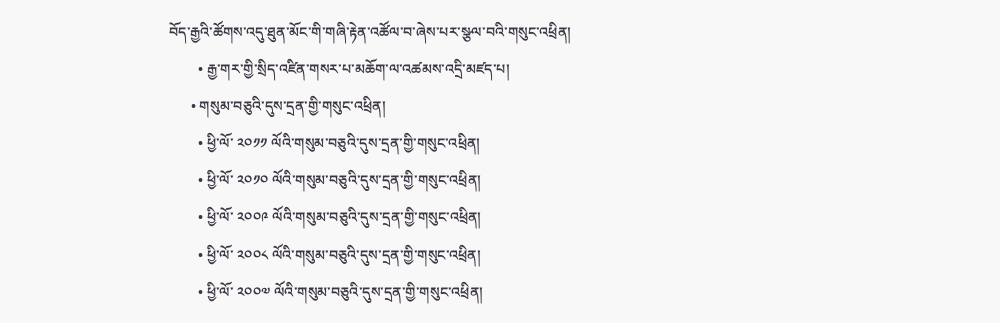བོད་རྒྱའི་ཚོགས་འདུ་ཐུན་མོང་གི་གཞི་རྟེན་འཚོལ་བ་ཞེས་པར་སྩལ་བའི་གསུང་འཕྲིན།
        • རྒྱ་གར་གྱི་སྲིད་འཛིན་གསར་པ་མཆོག་ལ་འཚམས་འདྲི་མཛད་པ།
      • གསུམ་བཅུའི་དུས་དྲན་གྱི་གསུང་འཕྲིན།
        • ཕྱི་ལོ་ ༢༠༡༡ ལོའི་གསུམ་བཅུའི་དུས་དྲན་གྱི་གསུང་འཕྲིན།
        • ཕྱི་ལོ་ ༢༠༡༠ ལོའི་གསུམ་བཅུའི་དུས་དྲན་གྱི་གསུང་འཕྲིན།
        • ཕྱི་ལོ་ ༢༠༠༩ ལོའི་གསུམ་བཅུའི་དུས་དྲན་གྱི་གསུང་འཕྲིན།
        • ཕྱི་ལོ་ ༢༠༠༨ ལོའི་གསུམ་བཅུའི་དུས་དྲན་གྱི་གསུང་འཕྲིན།
        • ཕྱི་ལོ་ ༢༠༠༧ ལོའི་གསུམ་བཅུའི་དུས་དྲན་གྱི་གསུང་འཕྲིན།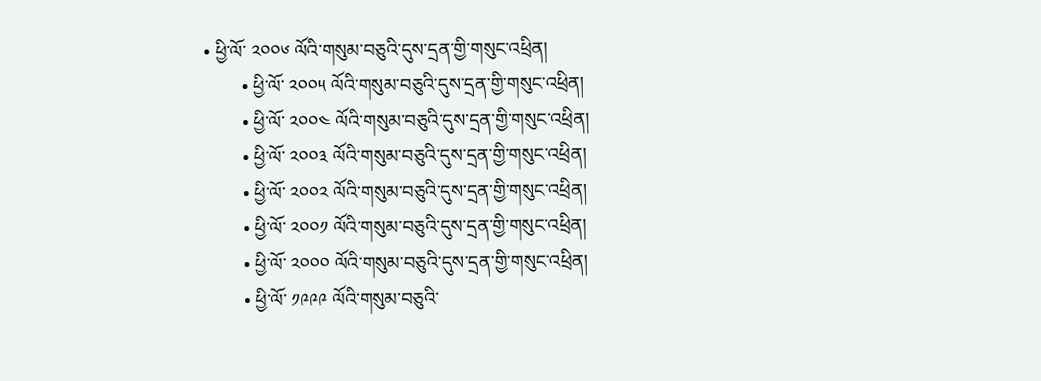• ཕྱི་ལོ་ ༢༠༠༦ ལོའི་གསུམ་བཅུའི་དུས་དྲན་གྱི་གསུང་འཕྲིན།
        • ཕྱི་ལོ་ ༢༠༠༥ ལོའི་གསུམ་བཅུའི་དུས་དྲན་གྱི་གསུང་འཕྲིན།
        • ཕྱི་ལོ་ ༢༠༠༤ ལོའི་གསུམ་བཅུའི་དུས་དྲན་གྱི་གསུང་འཕྲིན།
        • ཕྱི་ལོ་ ༢༠༠༣ ལོའི་གསུམ་བཅུའི་དུས་དྲན་གྱི་གསུང་འཕྲིན།
        • ཕྱི་ལོ་ ༢༠༠༢ ལོའི་གསུམ་བཅུའི་དུས་དྲན་གྱི་གསུང་འཕྲིན།
        • ཕྱི་ལོ་ ༢༠༠༡ ལོའི་གསུམ་བཅུའི་དུས་དྲན་གྱི་གསུང་འཕྲིན།
        • ཕྱི་ལོ་ ༢༠༠༠ ལོའི་གསུམ་བཅུའི་དུས་དྲན་གྱི་གསུང་འཕྲིན།
        • ཕྱི་ལོ་ ༡༩༩༩ ལོའི་གསུམ་བཅུའི་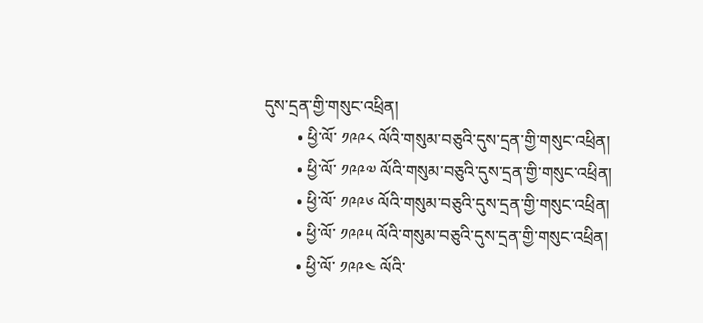དུས་དྲན་གྱི་གསུང་འཕྲིན།
        • ཕྱི་ལོ་ ༡༩༩༨ ལོའི་གསུམ་བཅུའི་དུས་དྲན་གྱི་གསུང་འཕྲིན།
        • ཕྱི་ལོ་ ༡༩༩༧ ལོའི་གསུམ་བཅུའི་དུས་དྲན་གྱི་གསུང་འཕྲིན།
        • ཕྱི་ལོ་ ༡༩༩༦ ལོའི་གསུམ་བཅུའི་དུས་དྲན་གྱི་གསུང་འཕྲིན།
        • ཕྱི་ལོ་ ༡༩༩༥ ལོའི་གསུམ་བཅུའི་དུས་དྲན་གྱི་གསུང་འཕྲིན།
        • ཕྱི་ལོ་ ༡༩༩༤ ལོའི་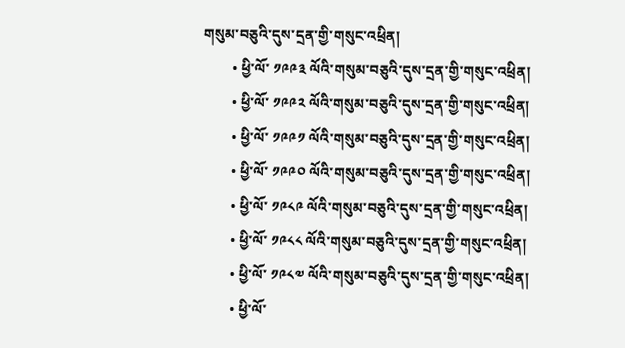གསུམ་བཅུའི་དུས་དྲན་གྱི་གསུང་འཕྲིན།
        • ཕྱི་ལོ་ ༡༩༩༣ ལོའི་གསུམ་བཅུའི་དུས་དྲན་གྱི་གསུང་འཕྲིན།
        • ཕྱི་ལོ་ ༡༩༩༢ ལོའི་གསུམ་བཅུའི་དུས་དྲན་གྱི་གསུང་འཕྲིན།
        • ཕྱི་ལོ་ ༡༩༩༡ ལོའི་གསུམ་བཅུའི་དུས་དྲན་གྱི་གསུང་འཕྲིན།
        • ཕྱི་ལོ་ ༡༩༩༠ ལོའི་གསུམ་བཅུའི་དུས་དྲན་གྱི་གསུང་འཕྲིན།
        • ཕྱི་ལོ་ ༡༩༨༩ ལོའི་གསུམ་བཅུའི་དུས་དྲན་གྱི་གསུང་འཕྲིན།
        • ཕྱི་ལོ་ ༡༩༨༨ ལོའི་གསུམ་བཅུའི་དུས་དྲན་གྱི་གསུང་འཕྲིན།
        • ཕྱི་ལོ་ ༡༩༨༧ ལོའི་གསུམ་བཅུའི་དུས་དྲན་གྱི་གསུང་འཕྲིན།
        • ཕྱི་ལོ་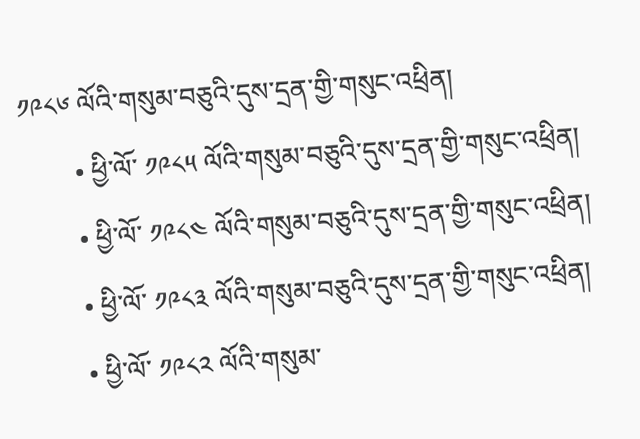༡༩༨༦ ལོའི་གསུམ་བཅུའི་དུས་དྲན་གྱི་གསུང་འཕྲིན།
        • ཕྱི་ལོ་ ༡༩༨༥ ལོའི་གསུམ་བཅུའི་དུས་དྲན་གྱི་གསུང་འཕྲིན།
        • ཕྱི་ལོ་ ༡༩༨༤ ལོའི་གསུམ་བཅུའི་དུས་དྲན་གྱི་གསུང་འཕྲིན།
        • ཕྱི་ལོ་ ༡༩༨༣ ལོའི་གསུམ་བཅུའི་དུས་དྲན་གྱི་གསུང་འཕྲིན།
        • ཕྱི་ལོ་ ༡༩༨༢ ལོའི་གསུམ་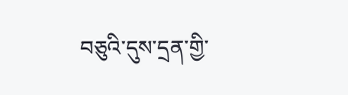བཅུའི་དུས་དྲན་གྱི་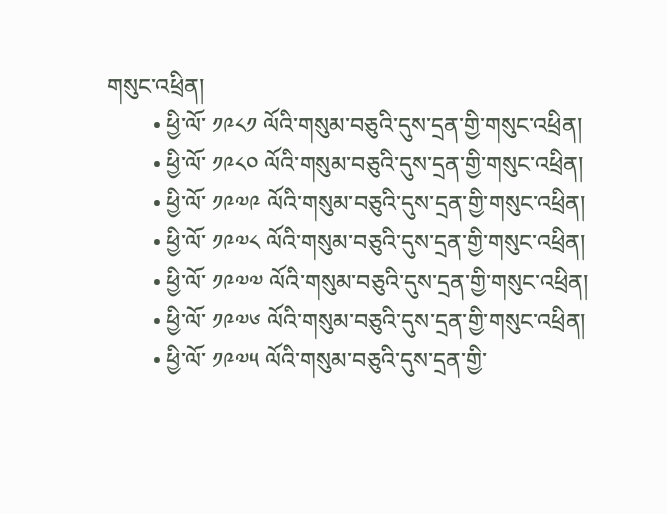གསུང་འཕྲིན།
        • ཕྱི་ལོ་ ༡༩༨༡ ལོའི་གསུམ་བཅུའི་དུས་དྲན་གྱི་གསུང་འཕྲིན།
        • ཕྱི་ལོ་ ༡༩༨༠ ལོའི་གསུམ་བཅུའི་དུས་དྲན་གྱི་གསུང་འཕྲིན།
        • ཕྱི་ལོ་ ༡༩༧༩ ལོའི་གསུམ་བཅུའི་དུས་དྲན་གྱི་གསུང་འཕྲིན།
        • ཕྱི་ལོ་ ༡༩༧༨ ལོའི་གསུམ་བཅུའི་དུས་དྲན་གྱི་གསུང་འཕྲིན།
        • ཕྱི་ལོ་ ༡༩༧༧ ལོའི་གསུམ་བཅུའི་དུས་དྲན་གྱི་གསུང་འཕྲིན།
        • ཕྱི་ལོ་ ༡༩༧༦ ལོའི་གསུམ་བཅུའི་དུས་དྲན་གྱི་གསུང་འཕྲིན།
        • ཕྱི་ལོ་ ༡༩༧༥ ལོའི་གསུམ་བཅུའི་དུས་དྲན་གྱི་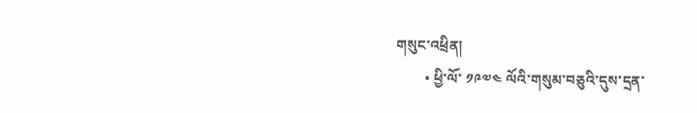གསུང་འཕྲིན།
        • ཕྱི་ལོ་ ༡༩༧༤ ལོའི་གསུམ་བཅུའི་དུས་དྲན་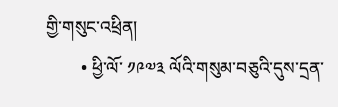གྱི་གསུང་འཕྲིན།
        • ཕྱི་ལོ་ ༡༩༧༣ ལོའི་གསུམ་བཅུའི་དུས་དྲན་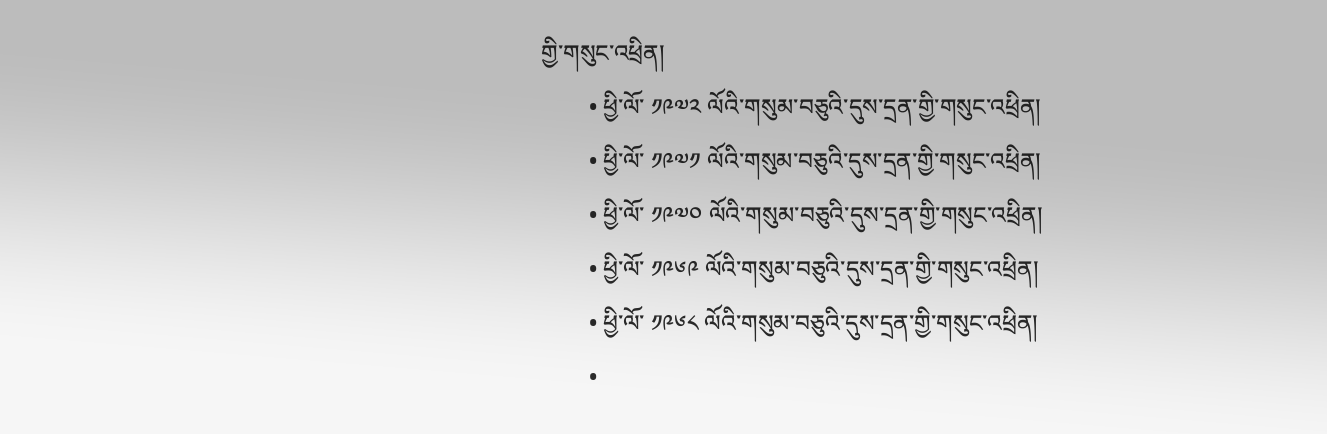གྱི་གསུང་འཕྲིན།
        • ཕྱི་ལོ་ ༡༩༧༢ ལོའི་གསུམ་བཅུའི་དུས་དྲན་གྱི་གསུང་འཕྲིན།
        • ཕྱི་ལོ་ ༡༩༧༡ ལོའི་གསུམ་བཅུའི་དུས་དྲན་གྱི་གསུང་འཕྲིན།
        • ཕྱི་ལོ་ ༡༩༧༠ ལོའི་གསུམ་བཅུའི་དུས་དྲན་གྱི་གསུང་འཕྲིན།
        • ཕྱི་ལོ་ ༡༩༦༩ ལོའི་གསུམ་བཅུའི་དུས་དྲན་གྱི་གསུང་འཕྲིན།
        • ཕྱི་ལོ་ ༡༩༦༨ ལོའི་གསུམ་བཅུའི་དུས་དྲན་གྱི་གསུང་འཕྲིན།
        •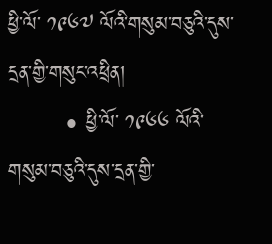ཕྱི་ལོ་ ༡༩༦༧ ལོའི་གསུམ་བཅུའི་དུས་དྲན་གྱི་གསུང་འཕྲིན།
        • ཕྱི་ལོ་ ༡༩༦༦ ལོའི་གསུམ་བཅུའི་དུས་དྲན་གྱི་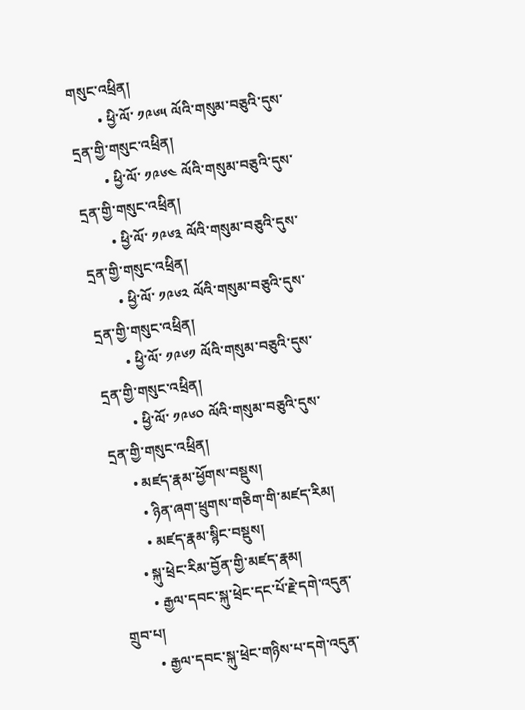གསུང་འཕྲིན།
        • ཕྱི་ལོ་ ༡༩༦༥ ལོའི་གསུམ་བཅུའི་དུས་དྲན་གྱི་གསུང་འཕྲིན།
        • ཕྱི་ལོ་ ༡༩༦༤ ལོའི་གསུམ་བཅུའི་དུས་དྲན་གྱི་གསུང་འཕྲིན།
        • ཕྱི་ལོ་ ༡༩༦༣ ལོའི་གསུམ་བཅུའི་དུས་དྲན་གྱི་གསུང་འཕྲིན།
        • ཕྱི་ལོ་ ༡༩༦༢ ལོའི་གསུམ་བཅུའི་དུས་དྲན་གྱི་གསུང་འཕྲིན།
        • ཕྱི་ལོ་ ༡༩༦༡ ལོའི་གསུམ་བཅུའི་དུས་དྲན་གྱི་གསུང་འཕྲིན།
        • ཕྱི་ལོ་ ༡༩༦༠ ལོའི་གསུམ་བཅུའི་དུས་དྲན་གྱི་གསུང་འཕྲིན།
      • མཛད་རྣམ་ཕྱོགས་བསྡུས།
        • ཉིན་ཞག་ཕྲུགས་གཅིག་གི་མཛད་རིམ།
        • མཛད་རྣམ་སྙིང་བསྡུས།
      • སྐུ་ཕྲེང་རིམ་བྱོན་གྱི་མཛད་རྣམ།
        • རྒྱལ་དབང་སྐུ་ཕྲེང་དང་པོ་རྗེ་དགེ་འདུན་གྲུབ་པ།
        • རྒྱལ་དབང་སྐུ་ཕྲེང་གཉིས་པ་དགེ་འདུན་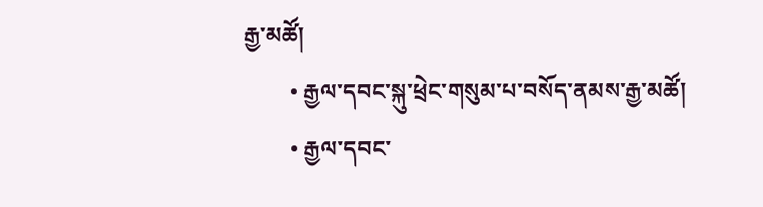རྒྱ་མཚོ།
        • རྒྱལ་དབང་སྐུ་ཕྲེང་གསུམ་པ་བསོད་ནམས་རྒྱ་མཚོ།
        • རྒྱལ་དབང་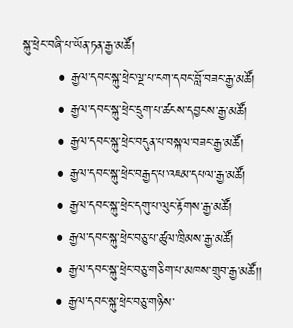སྐུ་ཕྲེང་བཞི་པ་ཡོན་ཏན་རྒྱ་མཚོ།
        • རྒྱལ་དབང་སྐུ་ཕྲེང་ལྔ་པ་ངག་དབང་བློ་བཟང་རྒྱ་མཚོ།
        • རྒྱལ་དབང་སྐུ་ཕྲེང་དྲུག་པ་ཚངས་དབྱངས་རྒྱ་མཚོ།
        • རྒྱལ་དབང་སྐུ་ཕྲེང་བདུན་པ་བསྐལ་བཟང་རྒྱ་མཚོ།
        • རྒྱལ་དབང་སྐུ་ཕྲེང་བརྒྱད་པ་འཇམ་དཔལ་རྒྱ་མཚོ།
        • རྒྱལ་དབང་སྐུ་ཕྲེང་དགུ་པ་ལུང་རྟོགས་རྒྱ་མཚོ།
        • རྒྱལ་དབང་སྐུ་ཕྲེང་བཅུ་པ་ཚུལ་ཁྲིམས་རྒྱ་མཚོ།
        • རྒྱལ་དབང་སྐུ་ཕྲེང་བཅུ་གཅིག་པ་མཁས་གྲུབ་རྒྱ་མཚོ།།
        • རྒྱལ་དབང་སྐུ་ཕྲེང་བཅུ་གཉིས་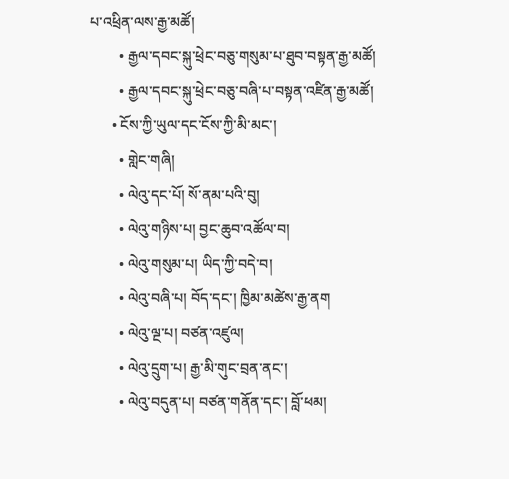པ་འཕྲིན་ལས་རྒྱ་མཚོ།
        • རྒྱལ་དབང་སྐུ་ཕྲེང་བཅུ་གསུམ་པ་ཐུབ་བསྟན་རྒྱ་མཚོ།
        • རྒྱལ་དབང་སྐུ་ཕྲེང་བཅུ་བཞི་པ་བསྟན་འཛིན་རྒྱ་མཚོ།
      • ངོས་ཀྱི་ཡུལ་དང་ངོས་ཀྱི་མི་མང་།
        • གླེང་གཞི།
        • ལེའུ་དང་པོ། སོ་ནམ་པའི་བུ།
        • ལེའུ་གཉིས་པ། བྱང་ཆུབ་འཚོལ་བ།
        • ལེའུ་གསུམ་པ། ཡིད་ཀྱི་བདེ་བ།
        • ལེའུ་བཞི་པ། བོད་དང་། ཁྱིམ་མཚེས་རྒྱ་ནག
        • ལེའུ་ལྔ་པ། བཙན་འཛུལ།
        • ལེའུ་དྲུག་པ། རྒྱ་མི་གུང་བྲན་ནང་།
        • ལེའུ་བདུན་པ། བཙན་གནོན་དང་། བློ་ཕམ།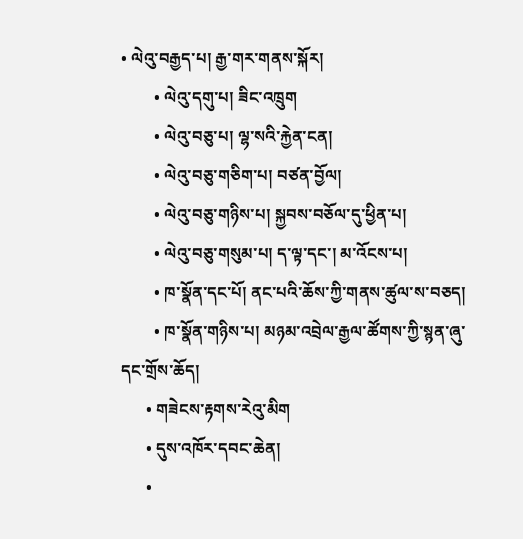• ལེའུ་བརྒྱད་པ། རྒྱ་གར་གནས་སྐོར།
        • ལེའུ་དགུ་པ། ཟིང་འཁྲུག
        • ལེའུ་བཅུ་པ། ལྷ་སའི་རྐྱེན་ངན།
        • ལེའུ་བཅུ་གཅིག་པ། བཙན་བྱོལ།
        • ལེའུ་བཅུ་གཉིས་པ། སྐྱབས་བཅོལ་དུ་ཕྱིན་པ།
        • ལེའུ་བཅུ་གསུམ་པ། ད་ལྟ་དང་། མ་འོངས་པ།
        • ཁ་སྣོན་དང་པོ། ནང་པའི་ཆོས་ཀྱི་གནས་ཚུལ་ས་བཅད།
        • ཁ་སྣོན་གཉིས་པ། མཉམ་འབྲེལ་རྒྱལ་ཚོགས་ཀྱི་སྙན་ཞུ་དང་གྲོས་ཆོད།
      • གཟེངས་རྟགས་རེའུ་མིག
      • དུས་འཁོར་དབང་ཆེན།
      •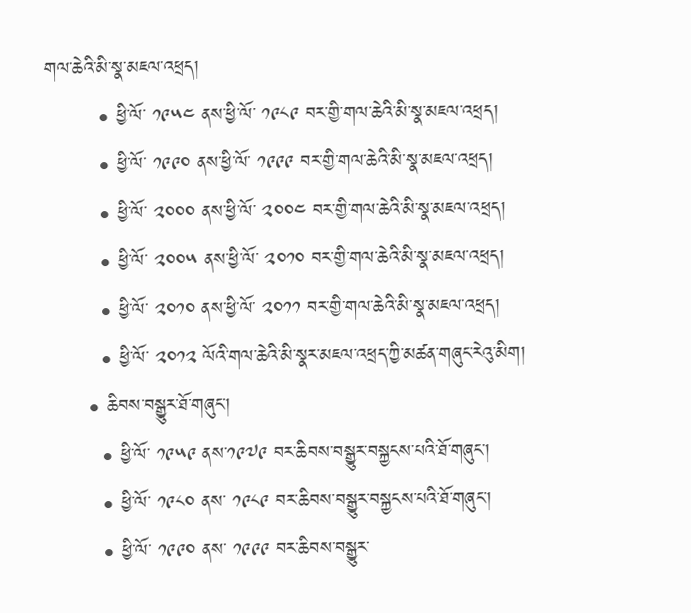གལ་ཆེའི་མི་སྣ་མཇལ་འཕྲད།
        • ཕྱི་ལོ་ ༡༩༥༤ ནས་ཕྱི་ལོ་ ༡༩༨༩ བར་གྱི་གལ་ཆེའི་མི་སྣ་མཇལ་འཕྲད།
        • ཕྱི་ལོ་ ༡༩༩༠ ནས་ཕྱི་ལོ་ ༡༩༩༩ བར་གྱི་གལ་ཆེའི་མི་སྣ་མཇལ་འཕྲད།
        • ཕྱི་ལོ་ ༢༠༠༠ ནས་ཕྱི་ལོ་ ༢༠༠༤ བར་གྱི་གལ་ཆེའི་མི་སྣ་མཇལ་འཕྲད།
        • ཕྱི་ལོ་ ༢༠༠༥ ནས་ཕྱི་ལོ་ ༢༠༡༠ བར་གྱི་གལ་ཆེའི་མི་སྣ་མཇལ་འཕྲད།
        • ཕྱི་ལོ་ ༢༠༡༠ ནས་ཕྱི་ལོ་ ༢༠༡༡ བར་གྱི་གལ་ཆེའི་མི་སྣ་མཇལ་འཕྲད།
        • ཕྱི་ལོ་ ༢༠༡༢ ལོའི་གལ་ཆེའི་མི་སྣར་མཇལ་འཕྲད་ཀྱི་མཚན་གཞུང་རེའུ་མིག།
      • ཆིབས་བསྒྱུར་ཐོ་གཞུང་།
        • ཕྱི་ལོ་ ༡༩༥༩ ནས་༡༩༧༩ བར་ཆིབས་བསྒྱུར་བསྐྱངས་པའི་ཐོ་གཞུང་།
        • ཕྱི་ལོ་ ༡༩༨༠ ནས་ ༡༩༨༩ བར་ཆིབས་བསྒྱུར་བསྐྱངས་པའི་ཐོ་གཞུང་།
        • ཕྱི་ལོ་ ༡༩༩༠ ནས་ ༡༩༩༩ བར་ཆིབས་བསྒྱུར་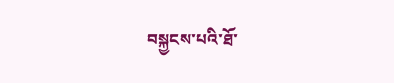བསྐྱངས་པའི་ཐོ་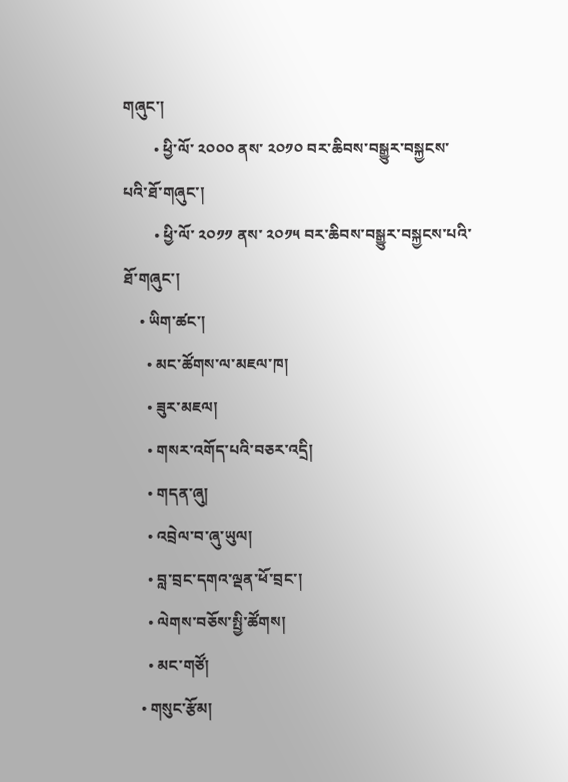གཞུང་།
        • ཕྱི་ལོ་ ༢༠༠༠ ནས་ ༢༠༡༠ བར་ཆིབས་བསྒྱུར་བསྐྱངས་པའི་ཐོ་གཞུང་།
        • ཕྱི་ལོ་ ༢༠༡༡ ནས་ ༢༠༡༥ བར་ཆིབས་བསྒྱུར་བསྐྱངས་པའི་ཐོ་གཞུང་།
    • ཡིག་ཚང་།
      • མང་ཚོགས་ལ་མཇལ་ཁ།
      • ཟུར་མཇལ།
      • གསར་འགོད་པའི་བཅར་འདྲི།
      • གདན་ཞུ།
      • འབྲེལ་བ་ཞུ་ཡུལ།
      • བླ་བྲང་དགའ་ལྡན་ཕོ་བྲང་།
      • ལེགས་བཅོས་སྤྱི་ཚོགས།
      • མང་གཙོ།
    • གསུང་རྩོམ།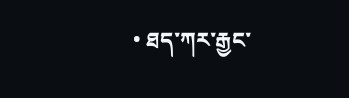• ཐད་ཀར་རྒྱང་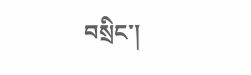བསྲིང་།